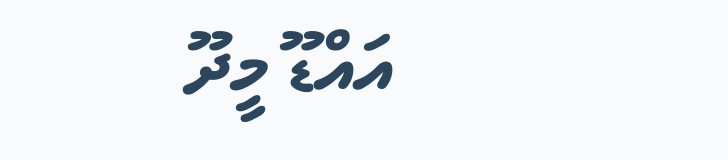އައްޑޫ މީދޫ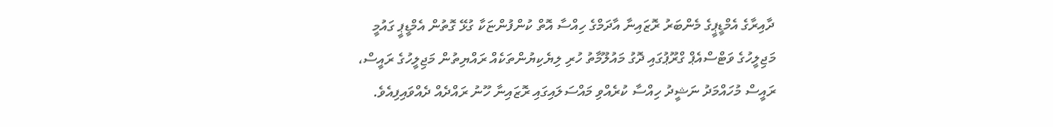ދާއިރާގެ އެމްޑީޕީގެ މެންބަރު ރޮޒައިނާ އާދަމްގެ ހިއްސާ އޮތް ކުންފުންޏަކާ ގުޅޭ ގޮތުން އެމްޑީޕީ ގައުމީ މަޖިލީހުގެ ވަޓްސްއެޕް ގްރޫޕުގައި ދޮގު މައުލޫމާތު ހުރި ލިޔެކިޔުންތަކެއް ރައްޔިތުން މަޖިލީހުގެ ރައީސް، ރައީސް މުހައްމަދު ނަޝީދު ހިއްސާ ކުރެއްވި މައްސަލައިގައި ރޮޒައިނާ ހޫނު ރައްދެއް ދެއްވައިފިއެވެ.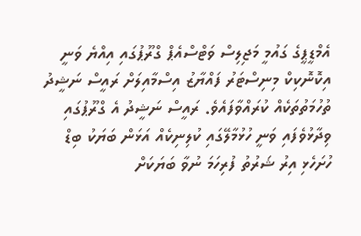އެމްޑީޕީގެ ގައުމީ މަޖިލިސް ވަޓްސްއެޕް ގްރޫޕުގައި އިއްޔެ ވަނީ އިކޮނޮކިކް މިނިސްޓަރު ފައްޔާޒު އިސްމާއިލަށް ރައީސް ނަޝީދު ތުހުމަތުތަކެއް ކުރައްވާފައެވެ. ރައީސް ނަޝީދު އެ ގްރޫޕުގައި ވިދާޅުވެފައި ވަނީ ހުޅުމާލޭގައި ކުލިނިކެއް އަޅަން ބަޔަކު ބިޑް ހުށަހެޅި އިރު ޝަރުތު ފުރިހަމަ ނުވާ ބަޔަކަށް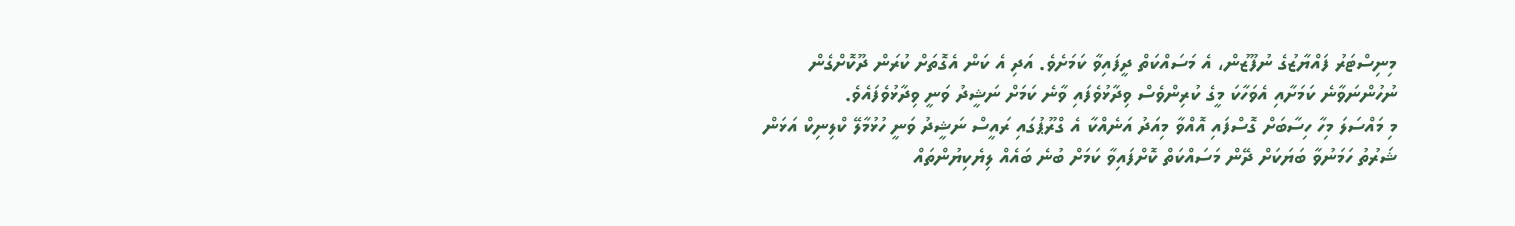މިނިސްޓަރު ފައްޔާޒުގެ ނުފޫޒުން، އެ މަސައްކަތް ދީފައިވާ ކަމަށެވެ. އަދި އެ ކަން އެގޮތަށް ކުރަން ދޫކޮށްގެން ނުހުންނަވާނެ ކަމަށާއި އެވަހާކަ މީގެ ކުރިންވެސް ވިދާޅުވެފައި ވާނެ ކަމަށް ނަޝީދު ވަނީ ވިދާޅުވެފައެވެ.
މި މައްސަލަ މިހާ ހިސާބަށް ގޮސްފައި އޮއްވާ މިއަދު އަނެއްކާ އެ ގްރޫޕުގައި ރައީސް ނަޝީދު ވަނީ ހުޅުމާލޭ ކްލިނިކް އަޅަން ޝަރުތު ހަމަނުވާ ބަޔަކަށް ދޭން މަސައްކަތް ކޮށްފައިވާ ކަމަށް ބުނެ ބައެއް ލިޔެކިޔުންތައް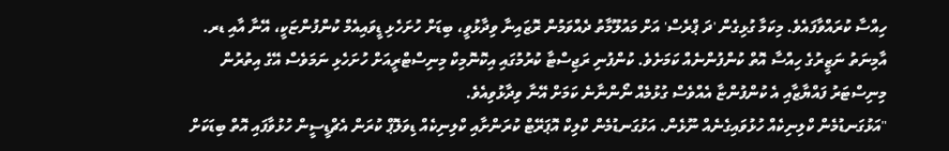ހިއްސާ ކުރައްވާފައެވެ. މިކަމާ ގުޅިގެން 'ދަ ޕްރެސް' އަށް މައުލޫމާތު ދެއްވަމުން ރޮޒައިނާ ވިދާޅުވީ، ބިޑަށް ހުށަހެޅި ޑީވައިއެމް ކުންފުންޏަކީ، އޭނާ އާއި ޑރ. އާމިނަތު ނަޒީރުގެ ހިއްސާ އޮތް ކުންފުންނެއް ކަމަށެވެ. ކުންފުނި ރަޖިސްޓާ ކުރުމުގައި އިކޮނޮމިކް މިނިސްޓްރީއަށް ހުށަހެޅި ނަމަވެސް އޭގެ އިތުރުން މިނިސްޓަރު ފައްޔާޒާއި އެ ކުންފުންޏާ އެއްވެސް ގުޅުމެއް ނޯންނާނެ ކަމަށް އޭނާ ވިދާޅުވިއެވެ.
"އަޅުގަނޑުމެން ކްލިނިކެއް ހުޅުވައިގެނެއް ނޫޅެން. އަޅުގަނޑުމެން ކްލިކް އޮޕަރޭޓް ކުރަންށާއި ކްލިނިކެއް ޑިވަލޮޕް ކުރަން އެޗްޑީސީން ހުޅުވާފައި އޮތް ބިޑަކަށް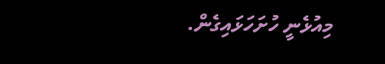މިއުޅެނީ ހުށަހަޅައިގެން.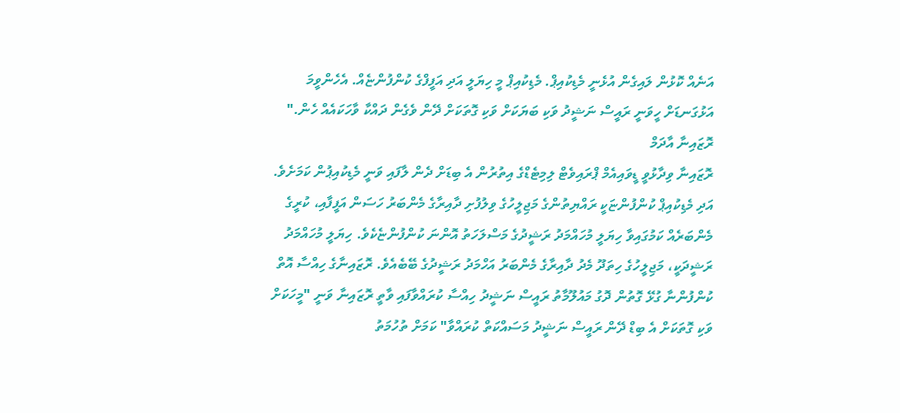އަނެއް ކޮޅުން ލައިގެން އުޅެނީ މެޑިކުއިޕް. މެޑިކުއިޕް މީ ހިޔަލީ އަދި އަފީފްގެ ކުންފުންޏެއް. އެހެންވީމަ އަޅުގަނޑަށް ހީވަނީ ރައީސް ނަޝީދު ވަކި ބަޔަކަށް ވަކި ގޮތަކަށް ދޭން ވެގެން ދައްކާ ވާހަކައެއް ހެން."
ރޮޒައިނާ އާދަމް
ރޮޒައިނާ ވިދާޅުވީ ޑީވައިއެމް ޕްރައިވެޓް ލިމިޓެޑްގެ އިތުރުން އެ ބިޑަށް ދެން ލާފައި ވަނީ މެޑިކުއިޕުން ކަމަށެވެ. އަދި މެޑިކުއިޕް ކުންފުންޏަކީ ރައްޔިތުންގެ މަޖިލީހުގެ ވިލުފުށި ދާއިރާގެ މެންބަރު ހަސަން އަފީފާއި، ކުރީގެ މެންބަރެއް ކަމުގައިވާ ހިޔަލީ މުހައްމަދު ރަޝީދުގެ މަސްލަހަތު އޮންނަ ކުންފުންޏެކެވެ. ހިޔަލީ މުހައްމަދު ރަޝީދަކީ، މަޖިލީހުގެ ހިތަދޫ މެދު ދާއިރާގެ މެންބަރު އަހްމަދު ރަޝީދުގެ ބޭބެއެވެ. ރޮޒައިނާގެ ހިއްސާ އޮތް ކުންފުންނާ ގުޅޭ ގޮތުން ދޮގު މައުލޫމާތު ރައީސް ނަޝީދު ހިއްސާ ކުރައްވާފައި ވާތީ ރޮޒައިނާ ވަނީ "މީހަކަށް ވަކި ގޮތަކަށް އެ ބިޑް ދޭން ރައީސް ނަޝީދު މަސައްކަތް ކުރައްވާ" ކަމަށް ތުހުމަތު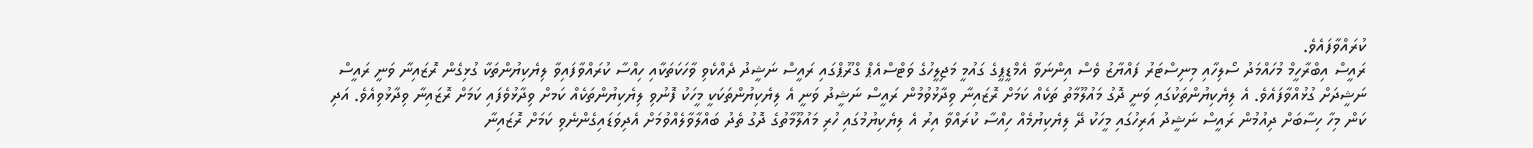ކުރައްވާފައެވެ.
ރައީސް އިބްރާހީމް މުހައްމަދު ސޯލިހާއި މިނިސްޓަރު ފައްޔާޒު ވެސް އިންނަވާ އެމްޑީޕީގެ ގައުމީ މަޖިލީހުގެ ވަޓްސްއެޕް ގްރޫޕްގައި ރައީސް ނަޝީދު ދެއްކެވި ވާހަކަތަކާއި ހިއްސާ ކުރައްވާފައިވާ ލިޔެކިޔުންތަކާ ގުޅިގެން ރޮޒައިނާ ވަނީ ރައީސް ނަޝީދަށް ގުޅުއްވާފައެވެ. އެ ލިޔެކިޔުންތަކުގައި ވަނީ ދޮގު މައުލޫމާތު ތަކެއް ކަމަށް ރޮޒައިނާ ވިދާޅުވުމުން ރައީސް ނަޝީދު ވަނީ އެ ލިޔެކިޔުންތަކަކީ މީހަކު ފޮނުވި ލިޔެކިޔުންތަކެއް ކަމށް ވިދާޅުވެފައި ކަމަށް ރޮޒައިނާ ވިދާޅުވިއެވެ. އަދި ކަން މިހާ ހިސާބަށް ދިއުމުން ރައީސް ނަޝީދު އަރިހުގައި މީހަކު ދޭ ލިޔެކިޔުމެއް ހިއްސާ ކުރައްވާ އިރު އެ ލިޔެކިޔުމުގައި ހުރި މައުލޫމާތުގެ ދޮގު ތެދު ބައްލާވާލެއްވުމަށް އެދިވަޑައިގެންނެވި ކަމަށް ރޮޒައިނާ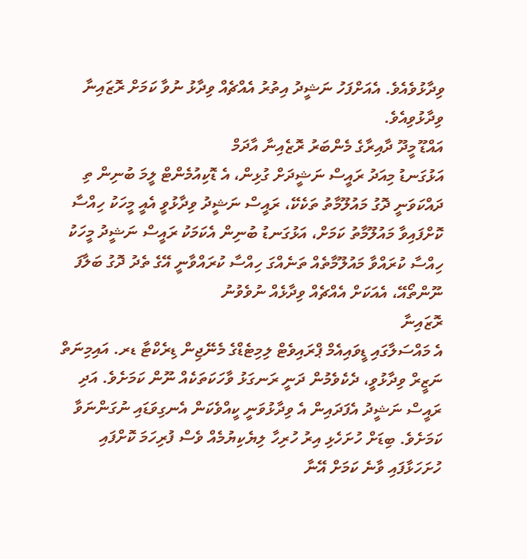ވިދާޅުވެއެވެ. އެއަށްފަހު ނަޝީދު އިތުރު އެއްޗެއް ވިދާޅު ނުވާ ކަމަށް ރޮޒައިނާ ވިދާޅުވިއެވެ.
އައްޑޫ މީދޫ ދާއިރާގެ މެންބަރު ރޮޒެއިނާ އާދަމް
އަޅުގަނޑު މިއަދު ރައީސް ނަޝީދަށް ގުޅިން، އެ ޑޮކިއުމެންޓް ލީމަ ބުނިން ތި ދައްކަވަނީ ދޮގު މައުލޫމާތު ތަކެކޭ، ރައީސް ނަޝީދު ވިދާޅުވީ އެއީ މީހަކު ހިއްސާ ކޮށްފައިވާ މައުލޫމާތު ކަމަށް، އަޅުގަނޑު ބުނިން އެކަމަކު ރައީސް ނަޝީދު މީހަކު ހިއްސާ ކުރައްވާ މައުލޫމާތެއް ތަނެއްގަ ހިއްސާ ކުރައްވާނީ އޭގެ ތެދު ދޮގު ބަލާފަ ނޫންތޯއޭ، އެއަކަށް އެއްޗެއް ވިދާޅެއް ނުވެވުނު
ރޮޒައިނާ
އެ މައްސަލާގައި ޑީވައިއެމް ޕްރައިވެޓް ލިމިޓެޑްގެ މެނޭޖިން ޑިރެކްޓާ ޑރ. އައިމިނަތް ނަޒީރް ވިދާޅުވީ، ދެކެވެމުން ދަނީ ރަނގަޅު ވާހަކަތަކެއް ނޫން ކަމަށެވެ. އަދި ރައީސް ނަޝީދު އެފަދައިން އެ ވިދާޅުވަނީ ކީއްވެކަން އެނގިވަޑައި ނުގަންނަވާ ކަމަށެވެ. ބިޑަށް ހުށަހެޅި އިރު ހުރިހާ ލިޔެކިޔުމެއް ވެސް ފުރިހަމަ ކޮށްފައި ހުށަހަޅާފައި ވާނެ ކަމަށް އޭނާ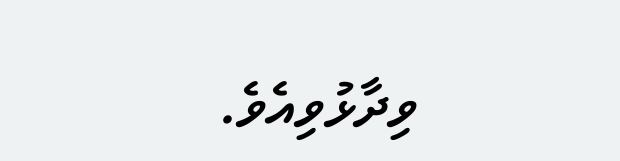ވިދާޅުވިއެވެ.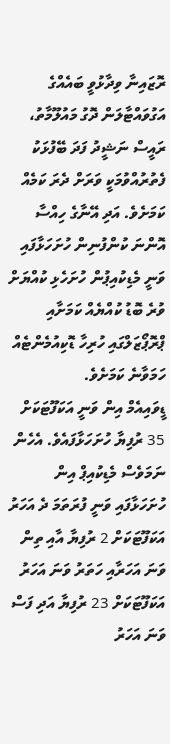ރޮޒައިނާ ވިދާޅުވީ ބައެއްގެ އަގުވައްޓާލަން ދޮގު މައުލޫމާތު، ރައީސް ނަޝީދު ފަދަ ބޭފުޅަކު ފެތުރުއްވުމަކީ ވަރަށް ދެރަ ކަމެއް ކަމަށެވެ. އަދި އޭނާގެ ހިއްސާ އޮންނަ ކުންފުނިން ހުށަހަޅާފައި ވަނީ މެޑިކުއިޕުން ހުށަހެޅި ކުއްޔަށް ވުރެ ބޮޑު ކުއްޔެއް ކަމަށާއި ޕްރޮޕޯޒަލްގައި ހުރިހާ ޑޮކިއުމެންޓެއް ހަމަވާނެ ކަމަށެވެ.
ޑީވައިއެމް އިން ވަނީ އަކަފޫޓަކަށް 35 ރުފިޔާ ހުށަހަޅާފައެވެ. އެހެން ނަމަވެސް މެޑިކުއިޕް އިން ހުށަހަޅާފައި ވަނީ ފުރަތަމަ ދެ އަހަރު އަކަފޫޓަކަށް 2 ރުފިޔާ އާއި ތިން ވަނަ އަހަރާއި ހަތަރު ވަނަ އަހަރު އަކަފޫޓަކަށް 23 ރުފިޔާ އަދި ފަސް ވަނަ އަހަރު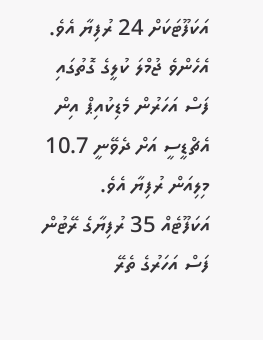އަކަފޫޓަކަށް 24 ރުފިޔާ އެވެ. އެހެންވެ ޖުމްލަ ކުލީގެ ގޮތުގައި ފަސް އަހަރުން މެޑިކުއިޕް އިން އެޗްޑީސީ އަށް ދެވޭނީ 10.7 މިލިއަން ރުފިޔާ އެވެ.
އަކަފޫޓެއް 35 ރުފިޔާގެ ރޭޓުން ފަސް އަހަރުގެ ތެރޭ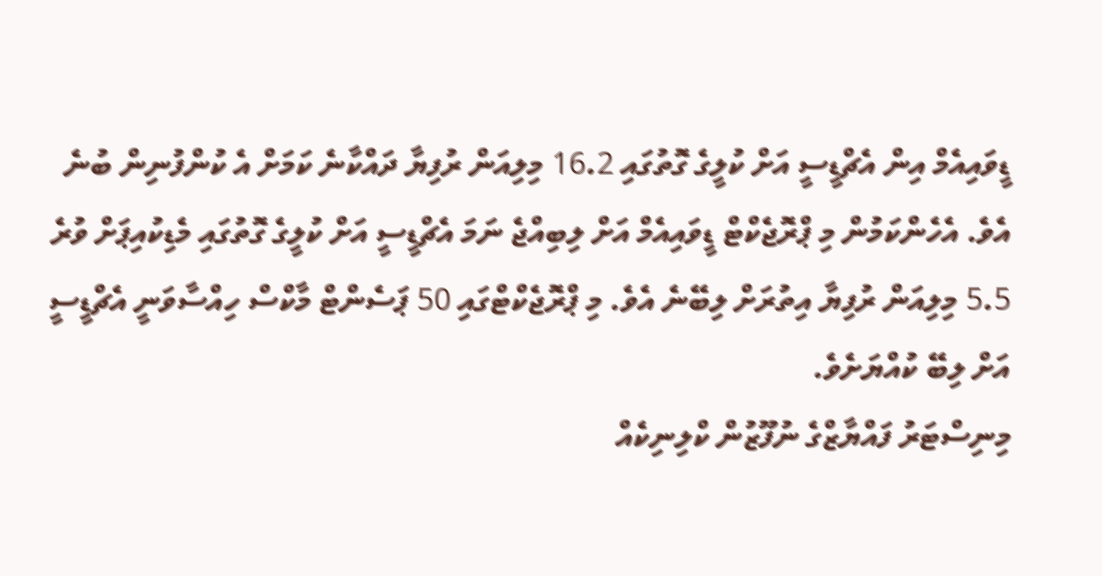ޑީވައިއެމް އިން އެޗްޑީސީ އަށް ކުލީގެ ގޮތުގައި 16.2 މިލިއަން ރުފިޔާ ދައްކާނެ ކަމަށް އެ ކުންފުނިން ބުނެ އެވެ. އެހެންކަމުން މި ޕްރޮޖެކްޓް ޑީވައިއެމް އަށް ލިބިއްޖެ ނަމަ އެޗްޑީސީ އަށް ކުލީގެ ގޮތުގައި މެޑިކުއިޕަށް ވުރެ 5.5 މިލިއަން ރުފިޔާ އިތުރަށް ލިބޭނެ އެވެ. މި ޕްރޮޖެކްޓްގައި 50 ޕަސެންޓް މާކްސް ހިއްސާވަނީ އެޗްޑީސީ އަށް ލިބޭ ކުއްޔަށެވެ.
މިނިސްޓަރު ފައްޔާޒްގެ ނުފޫޒުން ކްލިނިކެއް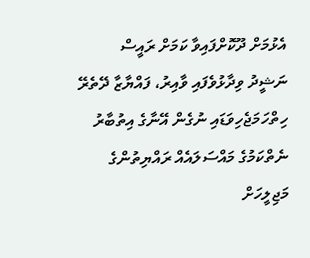އެޅުމަށް ދޫކޮށްފައިވާ ކަމަށް ރައީސް ނަޝީދު ވިދާޅުވެފައި ވާއިރު، ފައްޔާޒާ ދޭތެރޭ ހިތްހަމަޖެހިވަޑައި ނުގެން އޭނާގެ އިތުބާރު ނެތްކަމުގެ މައްސަލައެއް ރައްޔިތުންގެ މަޖިލީހަށް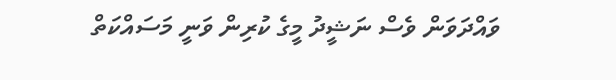ވައްދަވަން ވެސް ނަޝީދު މީގެ ކުރިން ވަނީ މަސައްކަތް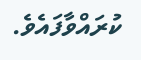ކުރައްވާފައެވެ.